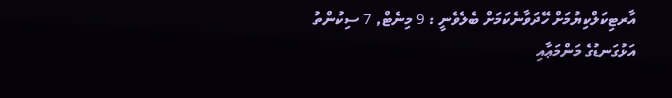އާރޓިކަލްކިޔުމަށް ހޭދަވާނެކަމަށް ބެލެވެނީ : 9 މިނެޓް, 7 ސިކުންތު
އަޅުގަނޑުގެ މަންމަޢާއި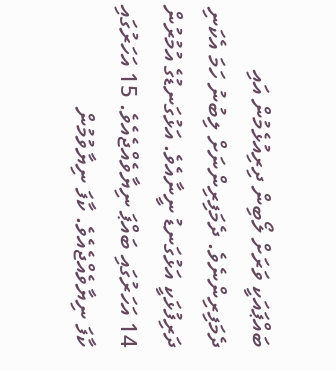ބައްޕައަކީ ވަރަށް ލޯބިން ދިރިއުޅެމުން އައި ދެމަފިރިންނެވެ. ދެމަފިރިންނަށް ލިބުނު ހަމަ އެކަނި ދަރިފުޅަކީ އަޅުގަނޑު ނީނާއެވެ. އަޅުގަނޑުގެ އުމުރުން 14 އަހަރުގައި ބައްޕަ ނިޔާވެއްޖެއެވެ. 15 އަހަރުގައި ކާފަ ނިޔާވެއްޖެއެވެ. ކާފަ ނިޔާވުމުން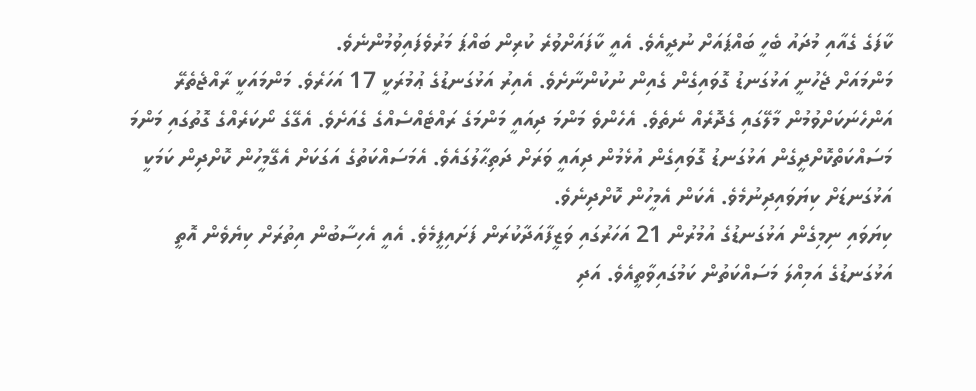ކާފަގެ ގެއާއި މުދައު ބެހީ ބައްޕައަށް ނުދީއެވެ. އެއީ ކާފައަށްވުރެ ކުރިން ބައްޕަ މަރުވެފައިވުމުންނެވެ.
މަންމައަށް ޖެހުނީ އަޅުގަނޑު ގޮވައިގެން ގެއިން ނުކުންނާށެވެ. އެއިރު އަޅުގަނޑުގެ ޢުމުރަކީ 17 އަހަރެވެ. މަންމައަކީ ރާއްޖެތެރޭ އަންހެނަކަށްވުމުން މާލޭގައި ގެދޮރެއް ނެތެވެ. އެހެންވެ މަންމަ ދިއައީ މަންމަގެ ރައްޓެއްސެއްގެ ގެއަށެވެ. އެގޭގެ ނޯކަރެއްގެ ގޮތުގައި މަންމަ މަސައްކަތްކޮށްދީގެން އަޅުގަނޑު ގޮވައިގެން އުޅެމުން ދިއައީ ވަރަށް ދަތިޙާލުގައެވެ. އެމަސައްކަތުގެ އަގަކަށް އެގޭމީހުން ކޮށްދިން ކަމަކީ އަޅުގަނޑަށް ކިޔަވައިދިނުމެވެ. އެކަން އެމީހުން ކޮށްދިނެވެ.
ކިޔަވައި ނިމިގެން އަޅުގަނޑުގެ އުމުރުން 21 އަހަރުގައި ވަޒީފާއަދާކުރަން ފަށައިފީމެވެ. އެއީ އެހިސާބުން އިތުރަށް ކިޔެވެން އޮތީ އަޅުގަނޑުގެ އަމިއްލަ މަސައްކަތުން ކަމުގައިވާތީއެވެ. އަދި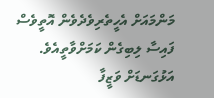މަންމައަށް އެހީތެރިވެދެވެން އޮތީވެސް ފައިސާ ލިބިގެން ކަމަށްވާތީއެވެ. އަޅުގަނޑަށް ވަޒީފާ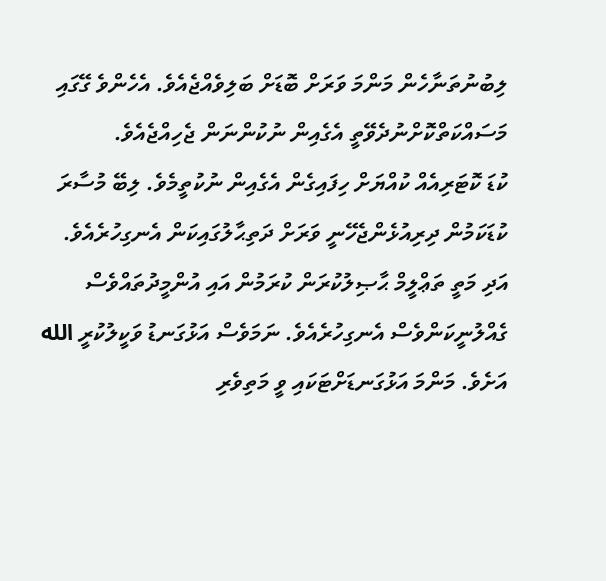ލިބުނުތަނާހެން މަންމަ ވަރަށް ބޮޑަށް ބަލިވެއްޖެއެވެ. އެހެންވެ ގޭގައި މަސައްކަތްކޮށްނުދެވޭތީ އެގެއިން ނުކުންނަން ޖެހިއްޖެއެވެ.
ކުޑަ ކޮޓަރިއެއް ކުއްޔަށް ހިފައިގެން އެގެއިން ނުކުތީމެވެ. ލިބޭ މުސާރަ ކުޑަކަމުން ދިރިއުޅެންޖެހޭނީ ވަރަށް ދަތިޙާލުގައިކަން އެނގިހުރެއެވެ. އަދި މަތީ ތަޢްލީމް ޙާޞިލުކުރަން ކުރަމުން އައި އުންމީދުތައްވެސް ގެއްލުނީކަންވެސް އެނގިހުރެއެވެ. ނަމަވެސް އަޅުގަނޑު ވަކީލުކުރީ الله އަށެވެ. މަންމަ އަޅުގަނޑަށްޓަކައި ވީ މަތިވެރި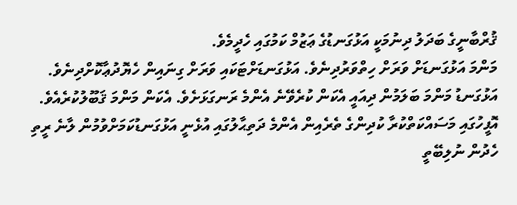ޤުރްބާނީގެ ބަދަލު ދިނުމަކީ އަޅުގަނޑުގެ ޢަޒުމް ކަމުގައި ހެދީމެވެ.
މަންމަ އަޅުގަނޑަށް ވަރަށް ހިތްވަރުދިނެވެ. އަޅުގަނޑަށްޓަކައި ވަރަށް ގިނައިން ހެޔޮދުޢާކޮށްދިނެވެ. އަޅުގަނޑު މަންމަ ބަލަމުން ދިއައީ އެކަން ކުރެވޭނެ އެންމެ ރަނގަޅަށެވެ. އެކަން މަންމަ ޤަބޫލުކުރެއެވެ. އޮފީހުގައި މަސައްކަތްކުރާ ކުދިންގެ ތެރެއިން އެންމެ ދަތިޙާލުގައި އުޅެނީ އަޅުގަނޑުކަމަށްވުމުން ލާނެ ރީތި ހެދުން ނުލިބޭތީ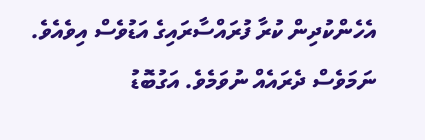އެހެންކުދިން ކުރާ ފުރައްސާރައިގެ އަޑުވެސް އިވެއެވެ. ނަމަވެސް ދެރައެއް ނުވަމެވެ. އަގުބޮޑު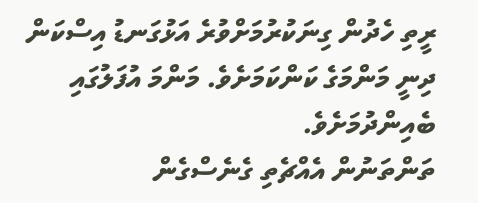ރީތި ހެދުން ގިނަކުރުމަށްވުރެ އަޅުގަނޑު އިސްކަން ދިނީ މަންމަގެ ކަންކަމަށެވެ. މަންމަ އުފަލުގައި ބެއިންދުމަށެވެ.
ތަންތަނުން އެއްޗެތި ގެނެސްގެން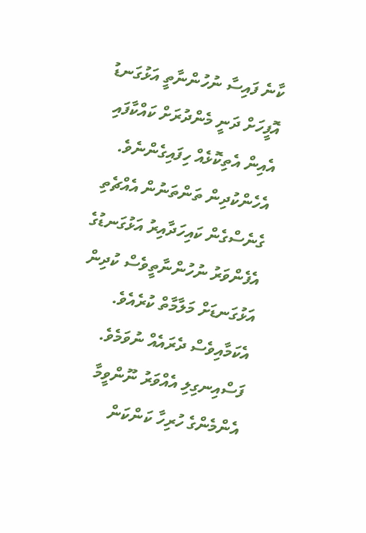ކާނެ ފައިސާ ނުހުންނާތީ އަޅުގަނޑު އޮފީހަށް ދަނީ މެންދުރަށް ކައްކާފައި އެއިން އެތިކޮޅެއް ހިފައިގެންނެވެ. އެހެންކުދިން ތަންތަނުން އެއްޗެތި ގެނެސްގެން ކައިހަދާއިރު އަޅުގަނޑުގެ އެފެންވަރު ނުހުންނާތީވެސް ކުދިން އަޅުގަނޑަށް މަލާމާތް ކުރެއެވެ. އެކަމާއިވެސް ދެރައެއް ނުވަމެވެ. ފަސްއިނގިލި އެއްވަރު ނޫންވީމާ އެންމެންގެ ހުރިހާ ކަންކަން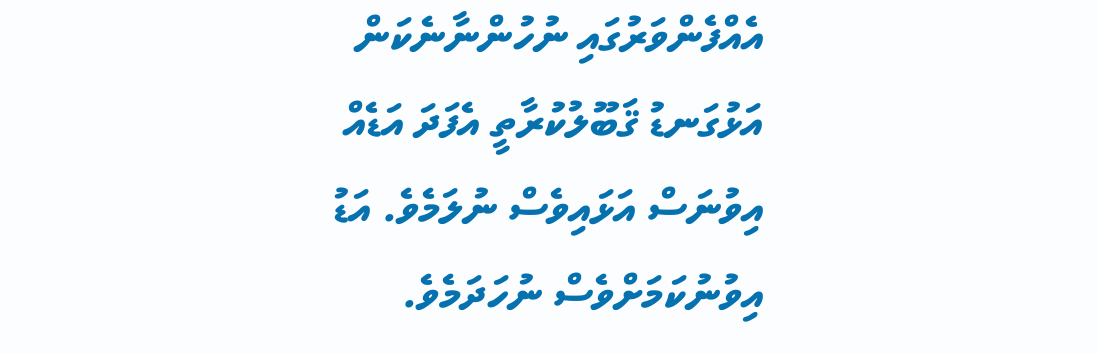އެއްފެންވަރުގައި ނުހުންނާނެކަން އަޅުގަނޑު ޤަބޫލުކުރާތީ އެފަދަ އަޑެއް އިވުނަސް އަޅައިވެސް ނުލަމެވެ. އަޑު އިވުނުކަމަށްވެސް ނުހަދަމެވެ.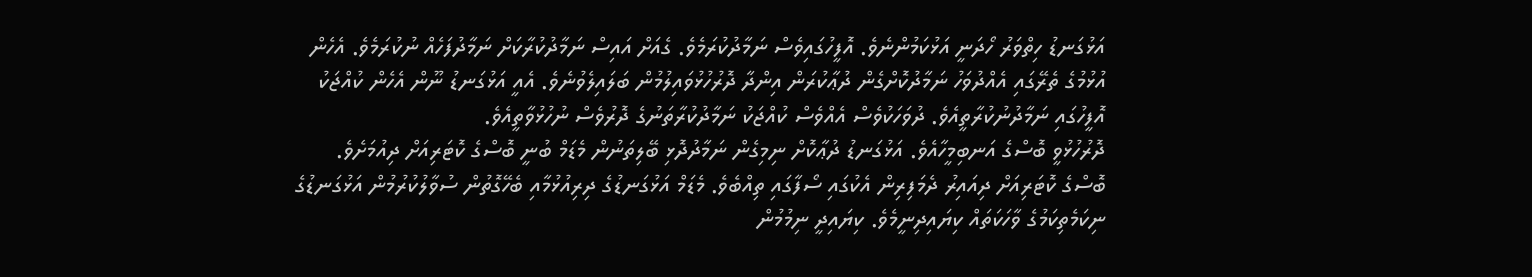އަޅުގަނޑު ހިތްވަރު ހޯދަނީ އަޅުކަމުންނެވެ. އޮފީހުގައިވެސް ނަމާދުކުރަމެވެ. ގެއަށް އައިސް ނަމާދުކުރާކަށް ނަމާދުފަހެއް ނުކުރަމެވެ. އެހެން އުޅުމުގެ ތެރޭގައި އެއްދުވަހު ނަމާދުކޮށްގެން ދުޢާކުރަން އިންދާ ދޮރުހުޅުވައިލުމުން ބަލައިލެވުނެވެ. އެއީ އަޅުގަނޑު ނޫން އެހެން ކުއްޖަކު އޮފީހުގައި ނަމާދުނުކުރާތީއެވެ. ދުވަހަކުވެސް އެއްވެސް ކުއްޖަކު ނަމާދުކުރާތަނުގެ ދޮރުވެސް ނުހުޅުވާތީއެވެ.
ދޮރުހުޅުވީ ބޮސްގެ އަނބިމީހާއެވެ. އަޅުގަނޑު ދުޢާކޮށް ނިމިގެން ނަމާދުދޮޅި ބޭލިތަނުން މެޑަމް ބުނީ ބޮސްގެ ކޮޓަރިއަށް ދިއުމަށެވެ.
ބޮސްގެ ކޮޓަރިއަށް ދިއައިރު ދެމަފިރިން އެކުގައި ސޯފާގައި ތިއްބެވެ. މެޑަމް އަޅުގަނޑުގެ ދިރިއުޅުމާއި ބެހޭގޮތުން ސުވާލުކުރުމުން އަޅުގަނޑުގެ ނިކަމެތިކަމުގެ ވާހަކަތައް ކިޔައިދިނީމެވެ. ކިޔައިދީ ނިމުމުން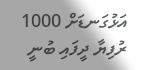އަޅުގަނޑަށް 1000 ރުފިޔާ ދީފައި ބުނީ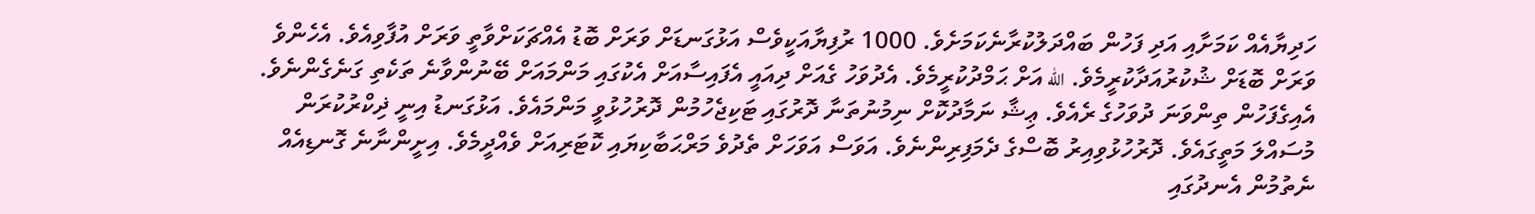ހަދިޔާއެއް ކަމަށާއި އަދި ފަހުން ބައްދަލުކުރާނެކަމަށެވެ. 1000 ރުފިޔާއަކީވެސް އަޅުގަނޑަށް ވަރަށް ބޮޑު އެއްޗަކަށްވާތީ ވަރަށް އުފާވިއެވެ. އެހެންވެ ވަރަށް ބޮޑަށް ޝުކުރުއަދާކުރީމެވެ. الله އަށް ޙަމްދުކުރީމެވެ. އެދުވަހު ގެއަށް ދިއައީ އެފައިސާއަށް އެކުގައި މަންމައަށް ބޭނުންވާނެ ތަކެތި ގަނެގެންނެވެ.
އެއިގެފަހުން ތިންވަނަ ދުވަހުގެ ރެއެވެ. ޢިޝާ ނަމާދުކޮށް ނިމުނުތަނާ ދޮރުގައި ޓަކިޖެހުމުން ދޮރުހުޅުވީ މަންމައެވެ. އަޅުގަނޑު އިނީ ޛިކްރުކުރަން މުސައްލަ މަތީގައެވެ. ދޮރުހުޅުވިއިރު ބޮސްގެ ދެމަފިރިންނެވެ. އަވަސް އަވަހަށް ތެދުވެ މަރްޙަބާކިޔައި ކޮޓަރިއަށް ވެއްދީމެވެ. އިށީންނާނެ ގޮނޑިއެއް ނެތުމުން އެނދުގައި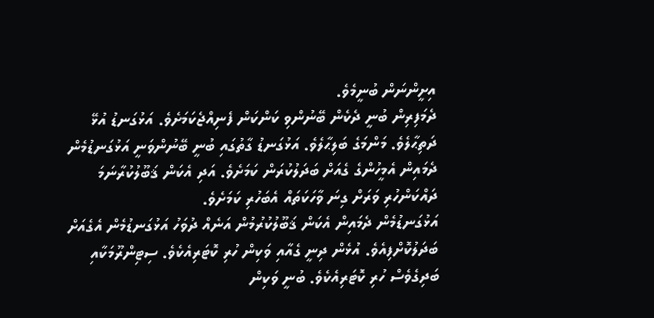އިށީންނަން ބުނީމެވެ.
ދެމަފިރިން ބުނީ ދެކެން ބޭނުންވި ކަންކަން ފެނިއްޖެކަމަށެވެ. އަޅުގަނޑު އުޅޭ ދަތިޙާލެވެ. މަންމަގެ ބަލިޙާލެވެ. އަޅުގަނޑު ގާތުގައި ބުނީ ބޭނުންވަނީ އަޅުގަނޑުމެން ދެމައިން އެމީހުންގެ ގެއަށް ބަދަލުކުރަން ކަމަށެވެ. އަދި އެކަން ޤަބޫލުކުރާނަމަ ދައްކަންހުރި ވަރަށް ގިނަ ވާހަކަތައް އެބަހުރި ކަމަށެވެ.
އަޅުގަނޑުމެން ދެމައިން އެކަން ޤަބޫލުކުރުމުން އަނެއް ދުވަހު އަޅުގަނޑުމެން އެގެއަށް ބަދަލުކޮށްފިއެވެ. އުޅެން ދިނީ ގެއާއި ވަކިން ހުރި ކޮޓަރިއެކެވެ. ސިޓިންރޫމަކާއި ބަދިގެވެސް ހުރި ކޮޓަރިއެކެވެ. ބުނީ ވަކިން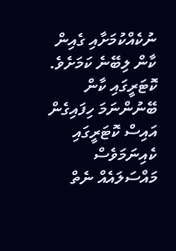ނުކެއްކުމަށާއި ގެއިން ކާން ލިބޭނެ ކަމަށެވެ. ކޮޓަރީގައި ކާން ބޭނުންނަމަ ހިފައިގެން އައިސް ކޮޓަރީގައި ކެއިނަމަވެސް މައްސަލައެއް ނެތް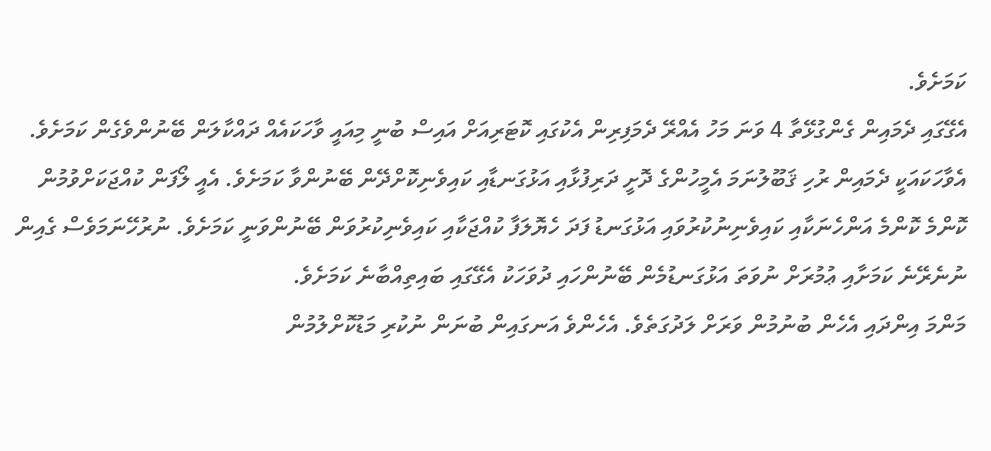ކަމަށެވެ.
އެގޭގައި ދެމައިން ގެންގުޅޭތާ 4 ވަނަ މަހު އެއްރޭ ދެމަފިރިން އެކުގައި ކޮޓަރިއަށް އައިސް ބުނީ މިއައީ ވާހަކައެއް ދައްކާލަން ބޭނުންވެގެން ކަމަށެވެ. އެވާހަކައަކީ ދެމައިން ރުހި ޤަބޫލުނަމަ އެމީހުންގެ ދޮށީ ދަރިފުޅާއި އަޅުގަނޑާއި ކައިވެނިކޮށްދޭން ބޭނުންވާ ކަމަށެވެ. އެއީ ލޯފަން ކުއްޖަކަށްވުމުން ކޮންމެ ކޮންމެ އަންހެނަކާއި ކައިވެނިނުކުރުވައި އަޅުގަނޑު ފަދަ ހެޔޮލަފާ ކުއްޖަކާއި ކައިވެނިކުރުވަން ބޭނުންވަނީ ކަމަށެވެ. ނުރުހޭނަމަވެސް ގެއިން ނުނެރޭނެ ކަމަށާއި ޢުމުރަށް ނުވަތަ އަޅުގަނޑުމެން ބޭނުންހައި ދުވަހަކު އެގޭގައި ބައިތިއްބާނެ ކަމަށެވެ.
މަންމަ އިންދައި އެހެން ބުނުމުން ވަރަށް ލަދުގަތެވެ. އެހެންވެ އަނގައިން ބުނަން ނުކުރި މަޑުކޮށްލުމުން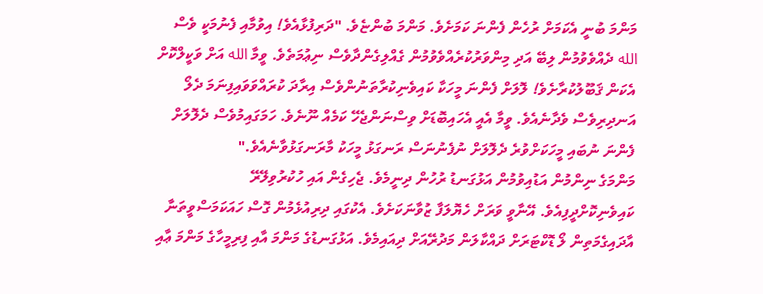މަންމަ ބުނީ އެކަމަށް ރުހެން ފެންނަ ކަމަށެވެ. މަންމަ ބުންޏެވެ. "ދަރިފުޅާއެވެ! އިވުމާއި ފެނުމަކީ ވެސް الله ދެއްވެވުމުން ލިބޭ އަދި މިންވަރުކުރެއްވެވުމުން ގެއްލިގެންދާވެސް ނިޢުމަތެވެ. ވީމާ الله އަށް ވަކީލްކޮށް އެކަން ޤަބޫލުކުރާށެވެ! ލޮލަށް ފެންނަ މީހަކާ ކައިވެނިކުރާތަނުންވެސް އިރާދަ ކުރައްވަވައިފިނަމަ ދެލޯ އަނދިރިވެސް ވެދާނެއެވެ. ވީމާ އެއީ އެހައިބޮޑަށް ވިސްނަންޖެހޭ ކަމެއް ނޫނެވެ. ހަމަގައިމުވެސް ދެލޮލަށް ފެންނަ ނުބައި މީހަކަށްވުރެ ދެލޮލަށް ނުފެނުނަސް ރަނގަޅު މީހަކު މާރަނގަޅުވާނެއެވެ."
މަންމަގެ ނިންމުން އަޑުއިވުމުން އަޅުގަނޑު ރުހުން ދިނީމެވެ. ޖެހިގެން އައި ހުކުރުވިލޭރޭ ކައިވެނިކޮށްދީފިއެވެ. އޭނާވީ ވަރަށް ހެޔޮލަފާ ޒުވާނަކަށެވެ. އެކުގައި ދިރިއުޅެމުން ގޮސް ހައަކަމަސްވީތަނާ އާދައިގެމަތިން ލޯ ޑޮކްޓަރަށް ދައްކާލަން މަދުރޭއަށް ދިއައިމެވެ. އަޅުގަނޑުގެ މަންމަ އާއި ފިރިމީހާގެ މަންމަ ޢާއި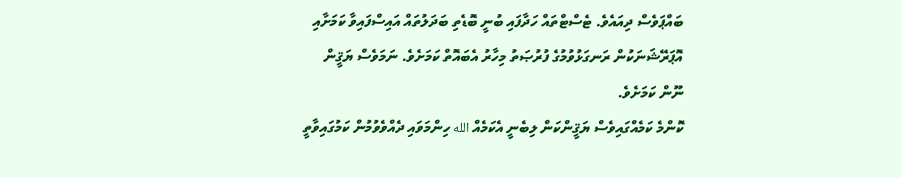ބައްޕަވެސް ދިއައެވެ. ޓެސްޓްތައް ހަދާފައި ބުނީ ބޮޑެތި ބަދަލުތައް އައިސްފައިވާ ކަމަށާއި އޮޕަރޭޝަނަކުން ރަނގަޅުވުމުގެ ފުރުޞަތު މިހާރު އެބައޮތް ކަމަށެވެ. ނަމަވެސް ޔަޤީން ނޫން ކަމަށެވެ.
ކޮންމެ ކަމެއްގައިވެސް ޔަޤީންކަން ލިބެނީ އެކަމެއް الله ހިންމަވައި ދެއްވެވުމުން ކަމުގައިވާތީ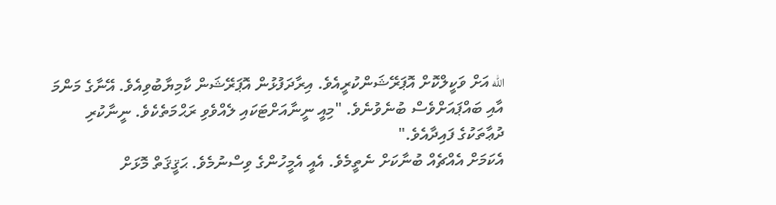الله އަށް ވަކީލްކޮށް އޮޕަރޭޝަންކުރީއެވެ. އިރާދަފުޅުން އޮޕަރޭޝަން ކާމިޔާބުވިއެވެ. އޭނާގެ މަންމަ އާއި ބައްޕައަށްވެސް ބުނެވުނެވެ. "މިއީ ނީނާއަށްޓަކައި ލެއްވެވި ރަޙްމަތެކެވެ. ނީނާކުރި ދުޢާތަކުގެ ފައިދާއެވެ."
އެކަމަށް އެއްޗެއް ބުނާކަށް ނެތީމެވެ. އެއީ އެމީހުންގެ ވިސްނުމެވެ. ޙަޤީޤަތް މޮޅަށް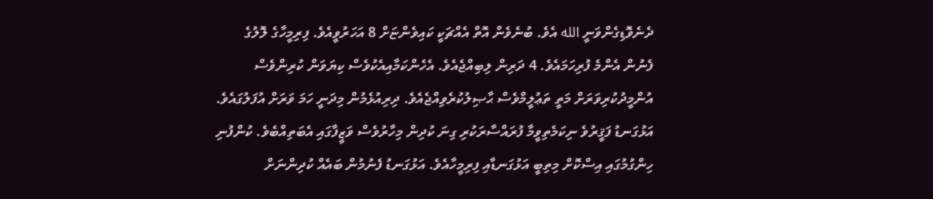ދެނެވޮޑިގެންވަނީ الله އެވެ. ބުނެވެން އޮތް އެއްޗަކީ ކައިވެންޏަށް 8 އަހަރުވީއެވެ. ފިރިމީހާގެ ލޮލުގެ ފެނުން އެންމެ ފުރިހަމައެވެ. 4 ދަރިން ލިބިއްޖެއެވެ. އެހެންކަމާއިއެކުވެސް ކިޔަވަން ކުރިންވެސް އުންމީދުކުރިވަރަށް މަތީ ތަޢުލީމްވެސް ޙާޞިލުކުރެވިއްޖެއެވެ. ދިރިއުޅެމުން މިދަނީ ހަމަ ވަރަށް އުފަލުގައެވެ.
އަޅުގަނޑު ފަޤީރުވެ ނިކަމެތިވީމާ ފުރައްސާރަކުރި ގިނަ ކުދިން މިހާރުވެސް ވަޒީފާގައި އެބަތިއްބެވެ. ކުންފުނި ހިންގުމުގައި އިސްކޮށް މިތިބީ އަޅުގަނޑާއި ފިރިމީހާއެވެ. އަޅުގަނޑު ފެނުމުން ބައެއް ކުދިންނަށް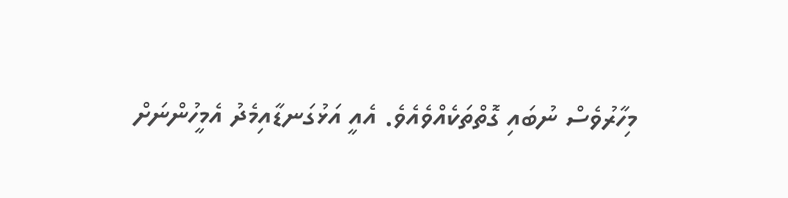މިހާރުވެސް ނުބައި ގޮތްތަކެއްވެއެވެ. އެއީ އަޅުގަނޑާއިމެދު އެމީހުންނަށް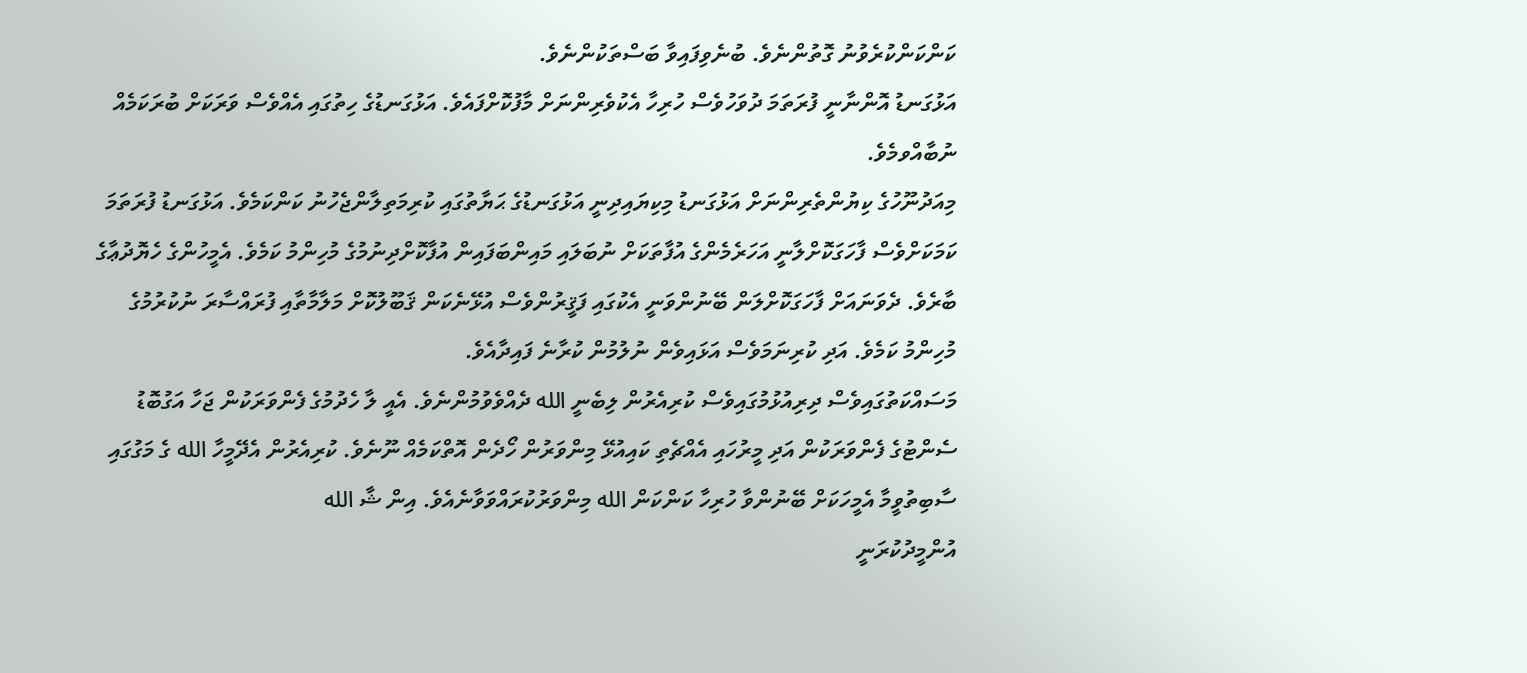ކަންކަންކުރެވުނު ގޮތުންނެވެ. ބުނެވިފައިވާ ބަސްތަކުންނެވެ.
އަޅުގަނޑު އޮންނާނީ ފުރަތަމަ ދުވަހުވެސް ހުރިހާ އެކުވެރިންނަށް މާފުކޮށްފައެވެ. އަޅުގަނޑުގެ ހިތުގައި އެއްވެސް ވަރަކަށް ބުރަކަމެއް ނުބާއްވމެވެ.
މިއަދުނޫހުގެ ކިޔުންތެރިންނަށް އަޅުގަނޑު މިކިޔައިދިނީ އަޅުގަނޑުގެ ޙަޔާތުގައި ކުރިމަތިލާންޖެހުނު ކަންކަމެވެ. އަޅުގަނޑު ފުރަތަމަ ކަމަކަށްވެސް ފާހަގަކޮށްލާނީ އަހަރެމެންގެ އުފާތަކަށް ނުބަލައި މައިންބަފައިން އުފާކޮށްދިނުމުގެ މުހިންމު ކަމެވެ. އެމީހުންގެ ހެޔޮދުޢާގެ ބާރެވެ. ދެވަނައަށް ފާހަގަކޮށްލަން ބޭނުންވަނީ އެކުގައި ފަޤީރުންވެސް އުޅޭނެކަން ޤަބޫލުކޮށް މަލާމާތާއި ފުރައްސާރަ ނުކުރުމުގެ މުހިންމު ކަމެވެ. އަދި ކުރިނަމަވެސް އަޅައިވެން ނުލުމުން ކުރާނެ ފައިދާއެވެ.
މަސައްކަތުގައިވެސް ދިރިއުޅުމުގައިވެސް ކުރިއެރުން ލިބެނީ الله ދެއްވެވުމުންނެވެ. އެއީ ލާ ހެދުމުގެ ފެންވަރަކުން ޖަހާ އަގުބޮޑު ސެންޓުގެ ފެންވަރަކުން އަދި މީރުހައި އެއްޗެތި ކައިއުޅޭ މިންވަރުން ހޯދެން އޮތްކަމެއް ނޫނެވެ. ކުރިއެރުން އެދޭމީހާ الله ގެ މަގުގައި ސާބިތުވީމާ އެމީހަކަށް ބޭނުންވާ ހުރިހާ ކަންކަން الله މިންވަރުކުރައްވަވާނެއެވެ. އިން ޝާ الله
އުންމީދުކުރަނީ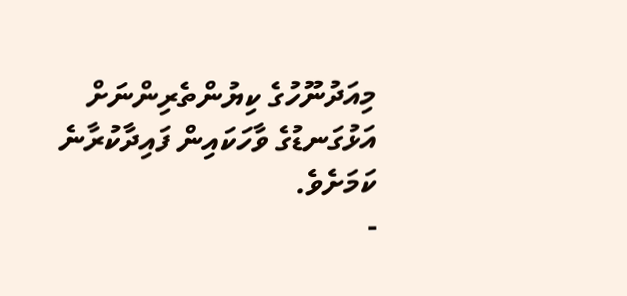މިއަދުނޫހުގެ ކިޔުންތެރިންނަށް އަޅުގަނޑުގެ ވާހަކައިން ފައިދާކުރާނެ ކަމަށެވެ.
-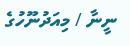ނީނާ / މިއަދުނޫހުގެ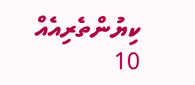ކިޔުންތެރިއެއް
10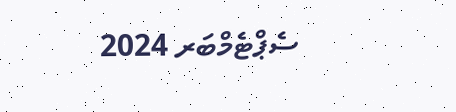ސެޕްޓެމްބަރ 2024